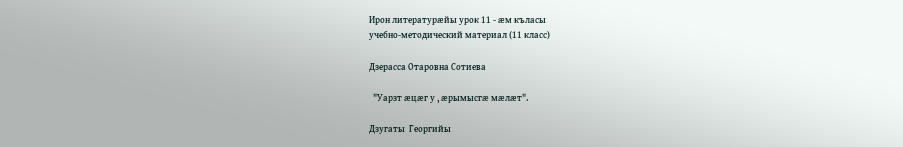Ирон литературӕйы урок 11 - ӕм къласы
учебно-методический материал (11 класс)

Дзерасса Отаровна Сотиева

  "Уарзт æцæг у , æрымысгæ мæлæт".

Дзугаты  Георгийы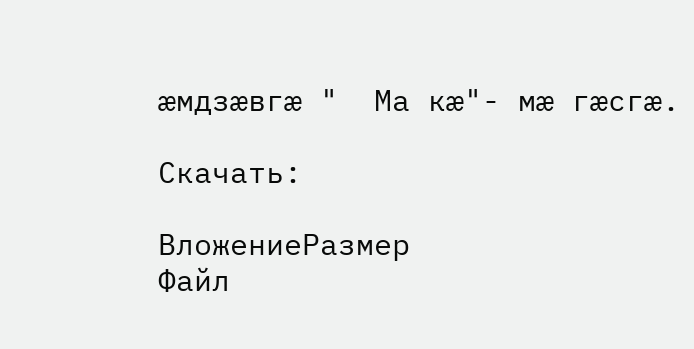æмдзæвгæ "  Ма кæ"- мæ гæсгæ.

Скачать:

ВложениеРазмер
Файл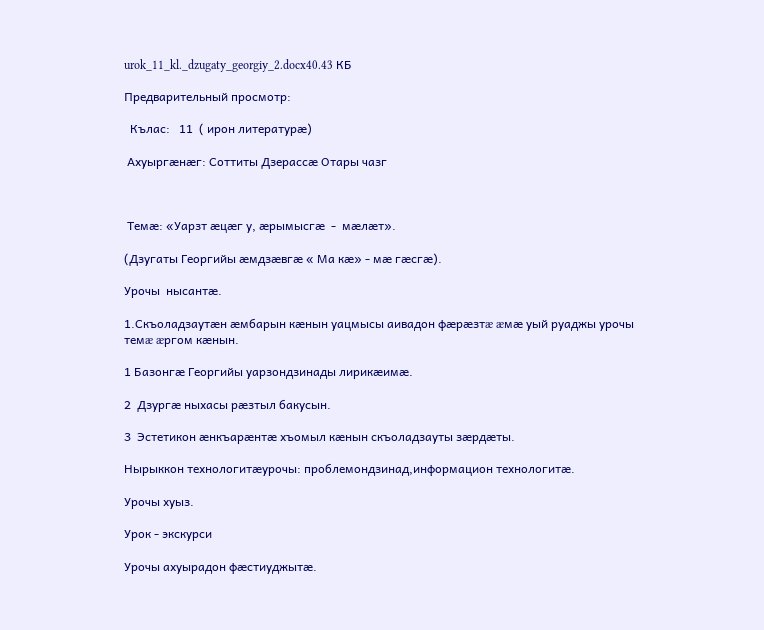urok_11_kl._dzugaty_georgiy_2.docx40.43 КБ

Предварительный просмотр:

  Кълас:   11  ( ирон литературæ)

 Ахуыргæнæг: Соттиты Дзерассæ Отары чазг



 Темæ: «Уарзт ӕцӕг у, æрымысгӕ  -  мӕлӕт».

(Дзугаты Георгийы ӕмдзӕвгӕ « Ма кӕ» - мӕ гӕсгӕ).

Урочы  нысантæ.

1.Скъоладзаутæн æмбарын кæнын уацмысы аивадон фæрæзтæ æмæ уый руаджы урочы темæ æргом кæнын.

1 Базонгӕ Георгийы уарзондзинады лирикӕимӕ.

2  Дзургӕ ныхасы рӕзтыл бакусын.

3  Эстетикон ӕнкъарӕнтӕ хъомыл кӕнын скъоладзауты зӕрдӕты.

Нырыккон технологитӕурочы: проблемондзинад,информацион технологитӕ.

Урочы хуыз.

Урок - экскурси

Урочы ахуырадон фæстиуджытæ.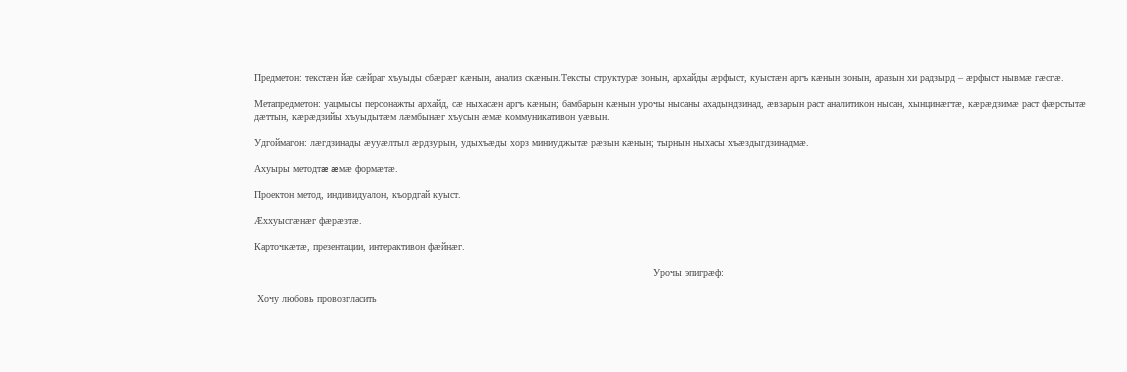Предметон: текстæн йæ сæйраг хъуыды сбæрæг кæнын, анализ скæнын.Тексты структурæ зонын, архайды æрфыст, куыстæн аргъ кæнын зонын, аразын хи радзырд – æрфыст нывмæ гæсгæ.

Метапредметон: уацмысы персонажты архайд, сæ ныхасæн аргъ кæнын; бамбарын кæнын урочы нысаны ахадындзинад, æвзарын раст аналитикон нысан, хынцинæгтæ, кæрæдзимæ раст фæрстытæ дæттын, кæрæдзийы хъуыдытæм лæмбынæг хъусын æмæ коммуникативон уæвын.

Удгоймагон: лæгдзинады æууæлтыл æрдзурын, удыхъæды хорз миниуджытæ рæзын кæнын; тырнын ныхасы хъæздыгдзинадмæ.

Ахуыры методтæ æмæ формæтæ.

Проектон метод, индивидуалон, къордгай куыст.

Æххуысгæнæг фæрæзтæ.

Карточкæтæ, презентации, интерактивон фæйнæг.

                                                                                                                                     Урочы эпигрӕф:

 Хочу любовь провозгласить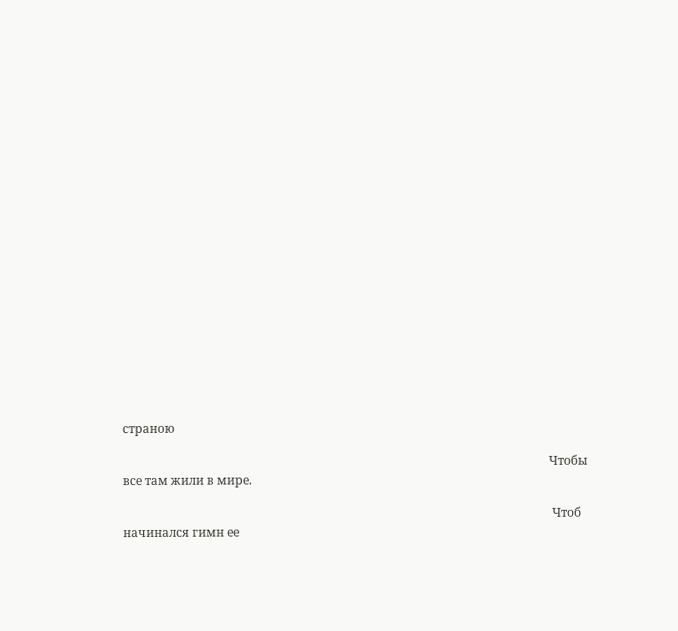страною

                                                                                                                                              Чтобы все там жили в мире.

                                                                                                                                               Чтоб начинался гимн ее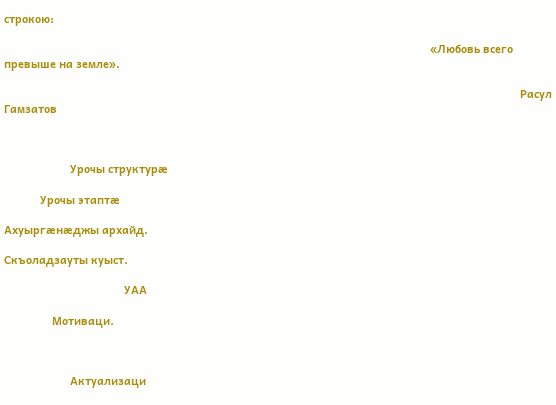строкою:

                                                                                                                                              «Любовь всего превыше на земле».

                                                                                                                                                                            Расул  Гамзатов



                      Урочы структурæ

            Урочы этаптæ

Ахуыргæнæджы архайд.

Скъоладзауты куыст.

                                        УАА

                Мотиваци.



                      Актуализаци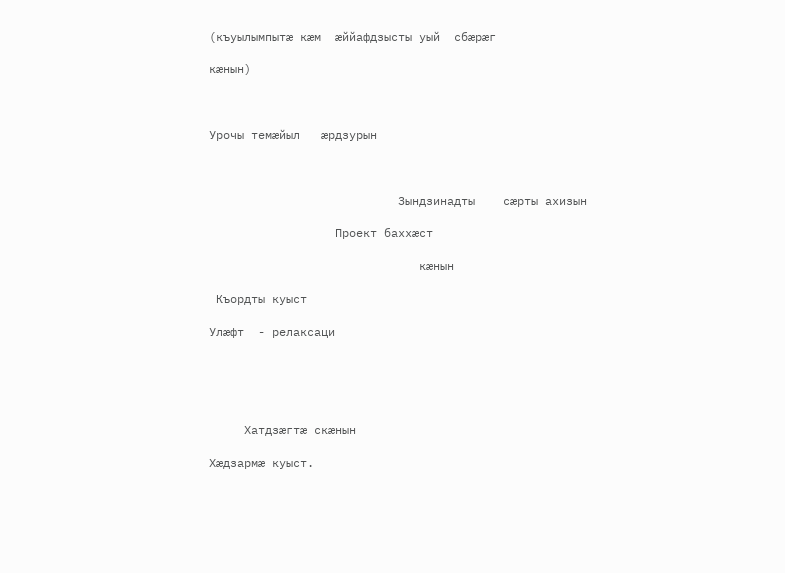(къуылымпытæ кæм  æййафдзысты уый  сбæрæг

кæнын)



Урочы темæйыл   æрдзурын



                           Зындзинадты    сæрты ахизын

                  Проект баххæст

                              кæнын

 Къордты куыст

Улӕфт  - релаксаци





     Хатдзæгтæ скæнын

Хæдзармæ куыст.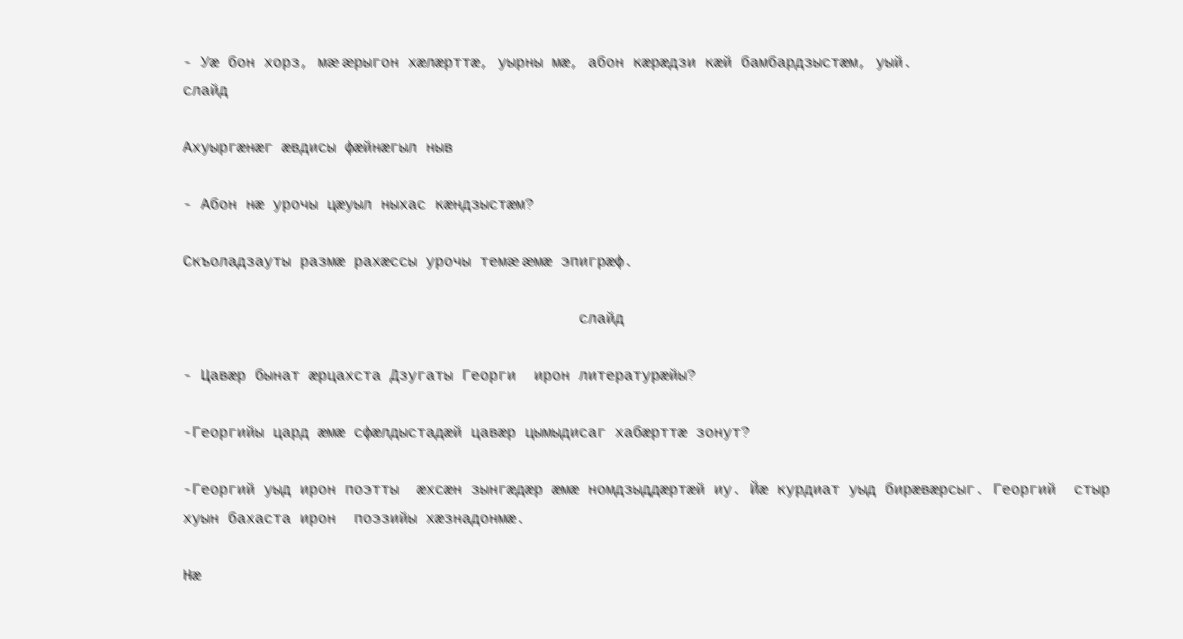- Уæ бон хорз, мæ æрыгон хæлæрттæ, уырны мæ, абон кæрæдзи кæй бамбардзыстæм, уый.                       слайд

Ахуыргæнæг æвдисы фæйнæгыл ныв

- Абон нæ урочы цæуыл ныхас кæндзыстæм?

Скъоладзауты размæ рахæссы урочы темæ æмæ эпигрæф.

                                            слайд

- Цавæр бынат æрцахста Дзугаты Георги  ирон литературæйы?

-Георгийы цард æмæ сфæлдыстадæй цавæр цымыдисаг хабæрттæ зонут?

-Георгий уыд ирон поэтты  æхсæн зынгæдæр æмæ номдзыддæртæй иу. Йæ курдиат уыд бирæвæрсыг. Георгий  стыр хуын бахаста ирон  поэзийы хæзнадонмæ.

Нæ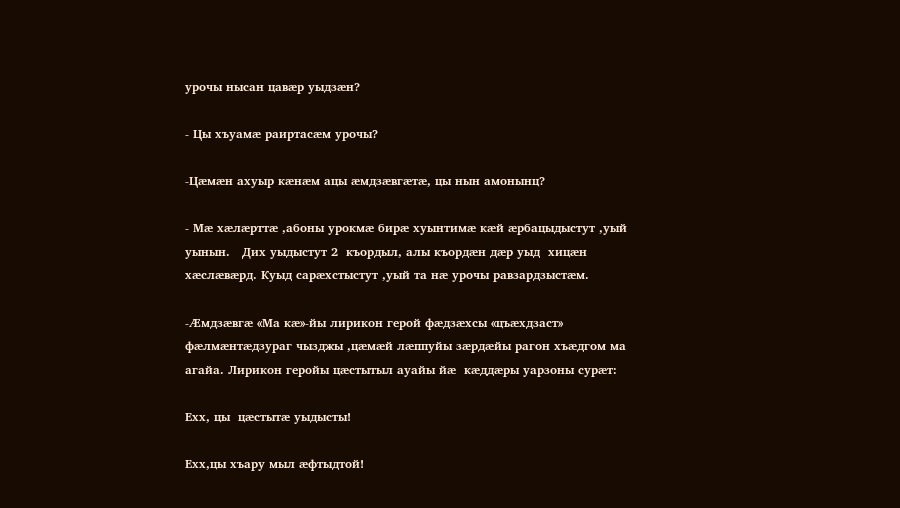урочы нысан цавæр уыдзæн?

- Цы хъуамæ раиртасæм урочы?

-Цæмæн ахуыр кæнæм ацы æмдзæвгæтæ, цы нын амонынц?

- Мӕ хӕлӕрттӕ ,абоны урокмӕ бирӕ хуынтимӕ кӕй ӕрбацыдыстут ,уый уынын.   Дих уыдыстут 2  къордыл, алы къордӕн дӕр уыд  хицӕн хӕслӕвӕрд. Куыд сарӕхстыстут ,уый та нӕ урочы равзардзыстӕм.

-Ӕмдзӕвгӕ «Ма кӕ»-йы лирикон герой фӕдзӕхсы «цъӕхдзаст» фӕлмӕнтӕдзураг чызджы ,цӕмӕй лӕппуйы зӕрдӕйы рагон хъӕдгом ма агайа. Лирикон геройы цӕстытыл ауайы йӕ  кӕддӕры уарзоны сурӕт:

Ехх, цы  цӕстытӕ уыдысты!

Ехх,цы хъару мыл ӕфтыдтой!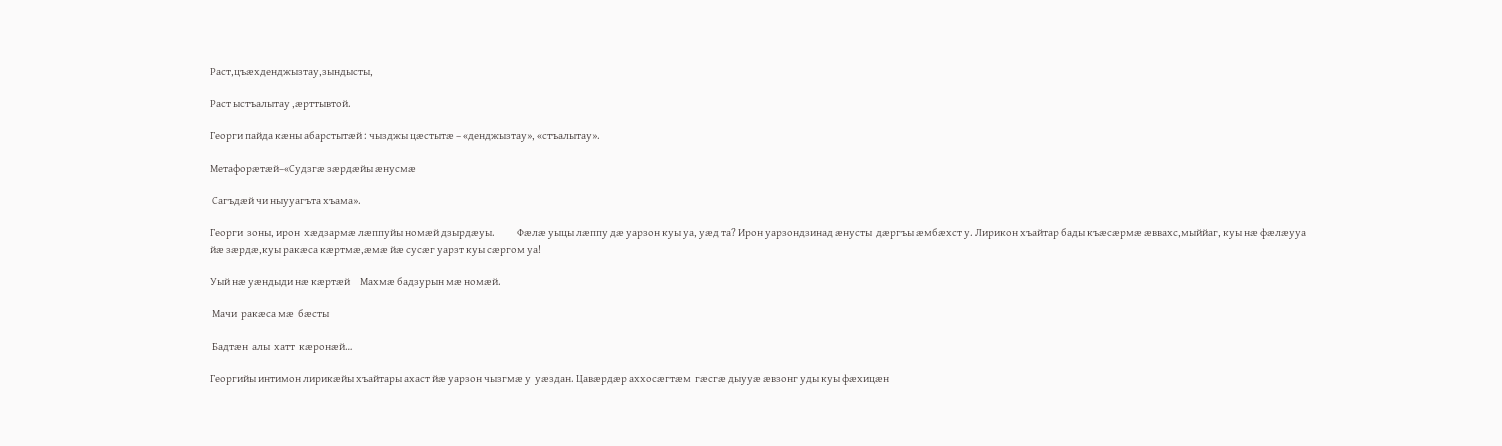Раст,цъӕхденджызтау,зындысты,

Раст ыстъалытау ,ӕрттывтой.

Георги пайда кӕны абарстытӕй : чызджы цӕстытӕ – «денджызтау», «стъалытау».

Метафорæтæй–«Судзгӕ зӕрдӕйы ӕнусмӕ

 Сагъдӕй чи ныууагъта хъама».

Георги  зоны, ирон  хӕдзармӕ лӕппуйы номӕй дзырдӕуы.           Фӕлӕ уыцы лӕппу дӕ уарзон куы уа, уӕд та? Ирон уарзондзинад ӕнусты  дӕргъы ӕмбӕхст у. Лирикон хъайтар бады къӕсӕрмӕ ӕввахс,мыййаг, куы нӕ фӕлӕууа йӕ зӕрдӕ,куы ракӕса кӕртмӕ,ӕмӕ йӕ сусӕг уарзт куы сӕргом уа!

Уый нӕ уӕндыди нӕ кӕртӕй     Махмӕ бадзурын мӕ номӕй.

 Мачи  ракӕса мӕ  бӕсты

 Бадтӕн  алы  хатт  кӕронӕй…

Георгийы интимон лирикӕйы хъайтары ахаст йӕ уарзон чызгмӕ у  уӕздан. Цавӕрдӕр аххосӕгтӕм  гӕсгӕ дыууӕ ӕвзонг уды куы фӕхицӕн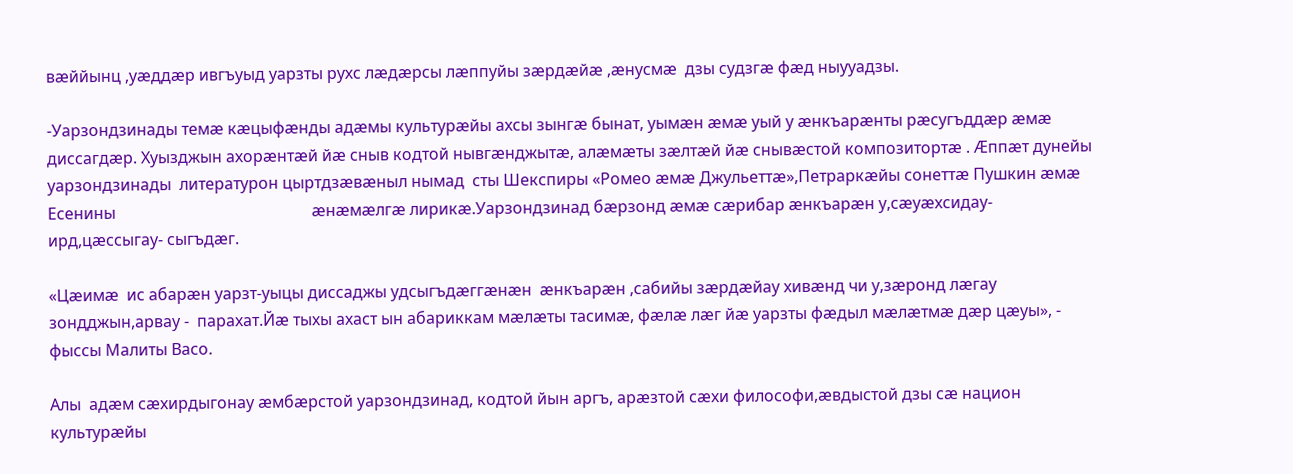вӕййынц ,уӕддӕр ивгъуыд уарзты рухс лӕдӕрсы лӕппуйы зӕрдӕйӕ ,ӕнусмӕ  дзы судзгӕ фӕд ныууадзы.

-Уарзондзинады темӕ кӕцыфӕнды адӕмы культурӕйы ахсы зынгӕ бынат, уымӕн ӕмӕ уый у ӕнкъарӕнты рӕсугъддӕр ӕмӕ диссагдӕр. Хуызджын ахорӕнтӕй йӕ сныв кодтой нывгӕнджытӕ, алӕмӕты зӕлтӕй йӕ снывӕстой композитортӕ . Ӕппӕт дунейы уарзондзинады  литературон цыртдзӕвӕныл нымад  сты Шекспиры «Ромео ӕмӕ Джульеттӕ»,Петраркӕйы сонеттӕ Пушкин ӕмӕ Есенины                                                 ӕнӕмӕлгӕ лирикӕ.Уарзондзинад бӕрзонд ӕмӕ сӕрибар ӕнкъарӕн у,сӕуӕхсидау-ирд,цӕссыгау- сыгъдӕг.

«Цӕимӕ  ис абарӕн уарзт-уыцы диссаджы удсыгъдӕггӕнӕн  ӕнкъарӕн ,сабийы зӕрдӕйау хивӕнд чи у,зӕронд лӕгау зондджын,арвау -  парахат.Йӕ тыхы ахаст ын абариккам мӕлӕты тасимӕ, фӕлӕ лӕг йӕ уарзты фӕдыл мӕлӕтмӕ дӕр цӕуы», - фыссы Малиты Васо.

Алы  адӕм сӕхирдыгонау ӕмбӕрстой уарзондзинад, кодтой йын аргъ, арӕзтой сӕхи философи,ӕвдыстой дзы сӕ национ культурӕйы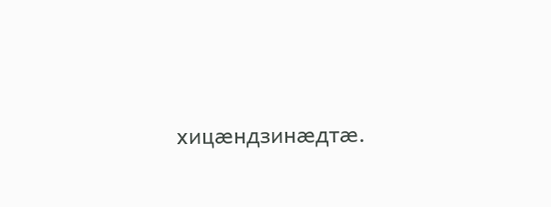хицӕндзинӕдтӕ.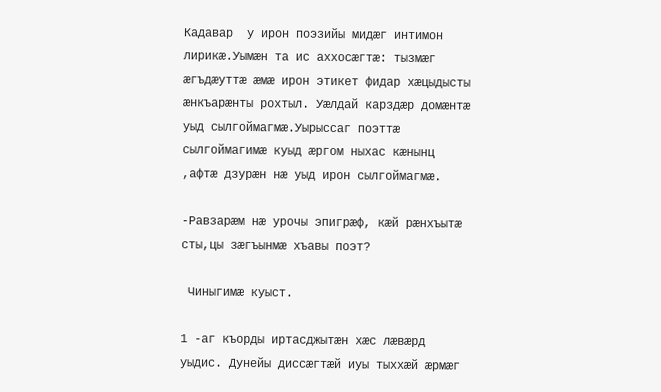Кадавар  у ирон поэзийы мидӕг интимон лирикӕ.Уымӕн та ис аххосӕгтӕ: тызмӕг ӕгъдӕуттӕ ӕмӕ ирон этикет фидар хӕцыдысты ӕнкъарӕнты рохтыл. Уӕлдай карздӕр домӕнтӕ уыд сылгоймагмӕ.Уырыссаг поэттӕ  сылгоймагимӕ куыд ӕргом ныхас кӕнынц ,афтӕ дзурӕн нӕ уыд ирон сылгоймагмӕ.

-Равзарӕм нӕ урочы эпигрӕф, кӕй рӕнхъытӕ сты,цы зӕгъынмӕ хъавы поэт?

 Чиныгимæ куыст.

1 -аг къорды иртасджытӕн хӕс лӕвӕрд уыдис. Дунейы диссӕгтӕй иуы тыххӕй ӕрмӕг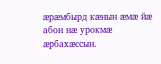ӕрӕмбырд кӕнын ӕмӕ йӕ абон нӕ урокмӕ ӕрбахӕссын.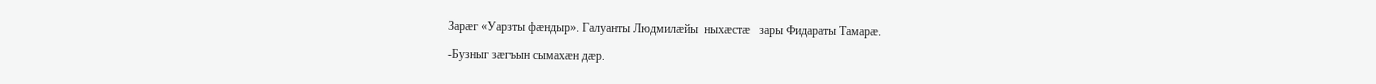Зарӕг «Уарзты фӕндыр». Галуанты Людмилӕйы  ныхӕстӕ   зары Фидараты Тамарӕ.

-Бузныг зӕгъын сымахӕн дӕр.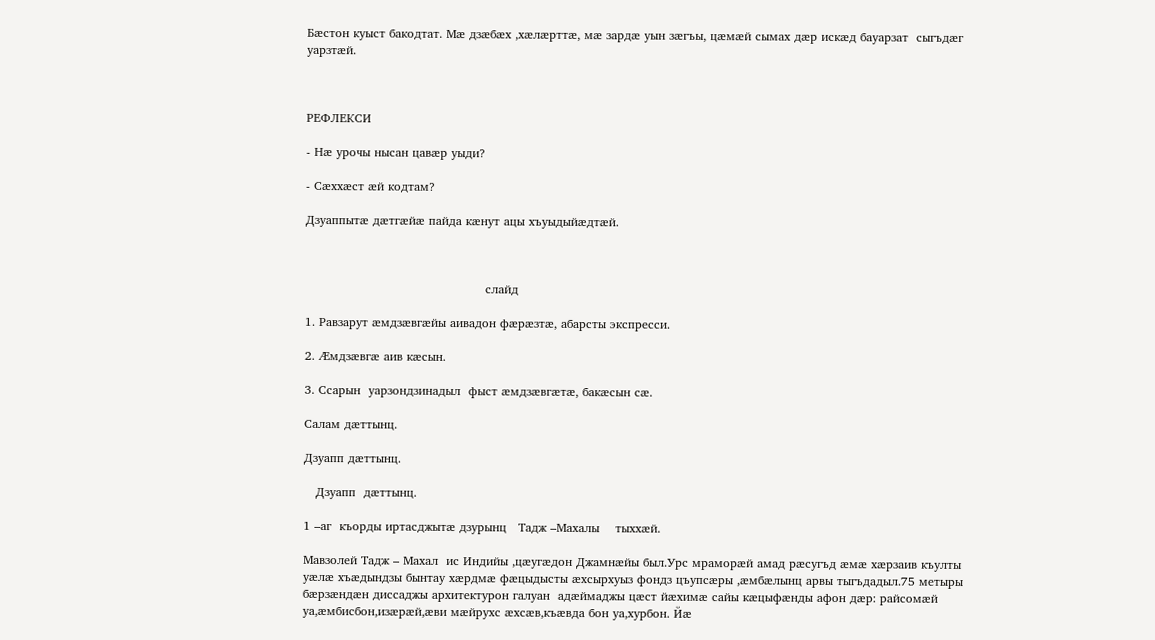Бӕстон куыст бакодтат. Мӕ дзӕбӕх ,хӕлӕрттӕ, мӕ зардӕ уын зӕгъы, цӕмӕй сымах дӕр искӕд бауарзат  сыгъдӕг уарзтӕй.



РЕФЛЕКСИ

- Нæ урочы нысан цавæр уыди?

- Сæххæст æй кодтам?

Дзуаппытæ дæтгæйæ пайда кæнут ацы хъуыдыйæдтæй.



                                             слайд

1. Равзарут ӕмдзӕвгӕйы аивадон фӕрӕзтӕ, абарсты экспресси.

2. Ӕмдзӕвгӕ аив кӕсын.

3. Ссарын  уарзондзинадыл  фыст ӕмдзӕвгӕтӕ, бакæсын сæ.

Салам дæттынц.

Дзуапп дæттынц.

   Дзуапп  дæттынц.

1 –аг  къорды иртасджытӕ дзурынц   Тадж –Махалы    тыххӕй.

Мавзолей Тадж – Махал  ис Индийы ,цӕугӕдон Джамнӕйы был.Урс мраморӕй амад рӕсугъд ӕмӕ хӕрзаив къулты уӕлӕ хъӕдындзы бынтау хӕрдмӕ фӕцыдысты ӕхсырхуыз фондз цъупсӕры ,ӕмбӕлынц арвы тыгъдадыл.75 метыры бӕрзӕндӕн диссаджы архитектурон галуан  адӕймаджы цӕст йӕхимӕ сайы кӕцыфӕнды афон дӕр: райсомӕй уа,ӕмбисбон,изӕрӕй,ӕви мӕйрухс ӕхсӕв,къӕвда бон уа,хурбон. Йӕ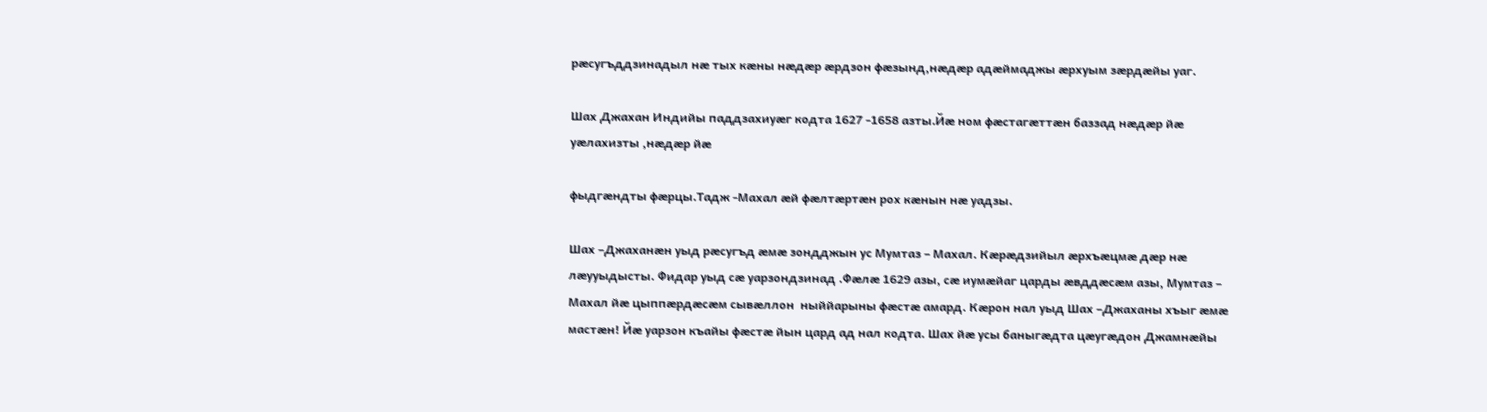рӕсугъддзинадыл нӕ тых кӕны нӕдӕр ӕрдзон фӕзынд,нӕдӕр адӕймаджы ӕрхуым зӕрдӕйы уаг.

Шах Джахан Индийы паддзахиуӕг кодта 1627 -1658 азты.Йӕ ном фӕстагӕттӕн баззад нӕдӕр йӕ уӕлахизты ,нӕдӕр йӕ

фыдгӕндты фӕрцы.Тадж -Махал ӕй фӕлтӕртӕн рох кӕнын нӕ уадзы.

Шах –Джаханӕн уыд рӕсугъд ӕмӕ зондджын ус Мумтаз – Махал. Кӕрӕдзийыл ӕрхъӕцмӕ дӕр нӕ лӕууыдысты. Фидар уыд сӕ уарзондзинад .Фӕлӕ 1629 азы, сӕ иумӕйаг царды ӕвддӕсӕм азы, Мумтаз – Махал йӕ цыппӕрдӕсӕм сывӕллон  ныййарыны фӕстӕ амард. Кӕрон нал уыд Шах –Джаханы хъыг ӕмӕ мастӕн! Йӕ уарзон къайы фӕстӕ йын цард ад нал кодта. Шах йӕ усы баныгӕдта цӕугӕдон Джамнӕйы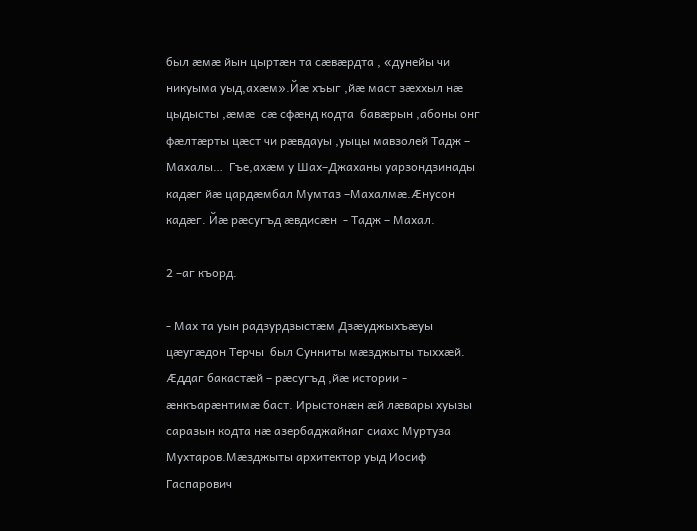был ӕмӕ йын цыртӕн та сӕвӕрдта , «дунейы чи никуыма уыд,ахӕм».Йӕ хъыг ,йӕ маст зӕххыл нӕ цыдысты ,ӕмӕ  сӕ сфӕнд кодта  бавӕрын ,абоны онг фӕлтӕрты цӕст чи рӕвдауы ,уыцы мавзолей Тадж – Махалы…  Гъе,ахӕм у Шах–Джаханы уарзондзинады кадӕг йӕ цардӕмбал Мумтаз –Махалмӕ.Ӕнусон кадӕг. Йӕ рӕсугъд ӕвдисӕн  - Тадж – Махал.

2 –аг къорд.

- Мах та уын радзурдзыстӕм Дзӕуджыхъӕуы цӕугӕдон Терчы  был Сунниты мӕзджыты тыххӕй. Ӕддаг бакастӕй – рӕсугъд ,йӕ истории - ӕнкъарӕнтимӕ баст. Ирыстонӕн ӕй лӕвары хуызы саразын кодта нӕ азербаджайнаг сиахс Муртуза Мухтаров.Мӕзджыты архитектор уыд Иосиф Гаспарович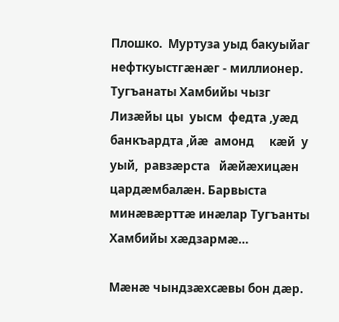Плошко.  Муртуза уыд бакуыйаг нефткуыстгӕнӕг - миллионер. Тугъанаты Хамбийы чызг Лизӕйы цы  уысм  федта ,уӕд  банкъардта ,йӕ  амонд     кӕй  у  уый,  равзӕрста   йӕйӕхицӕн цардӕмбалӕн. Барвыста минӕвӕрттӕ инӕлар Тугъанты Хамбийы хӕдзармӕ…

Мӕнӕ чындзӕхсӕвы бон дӕр.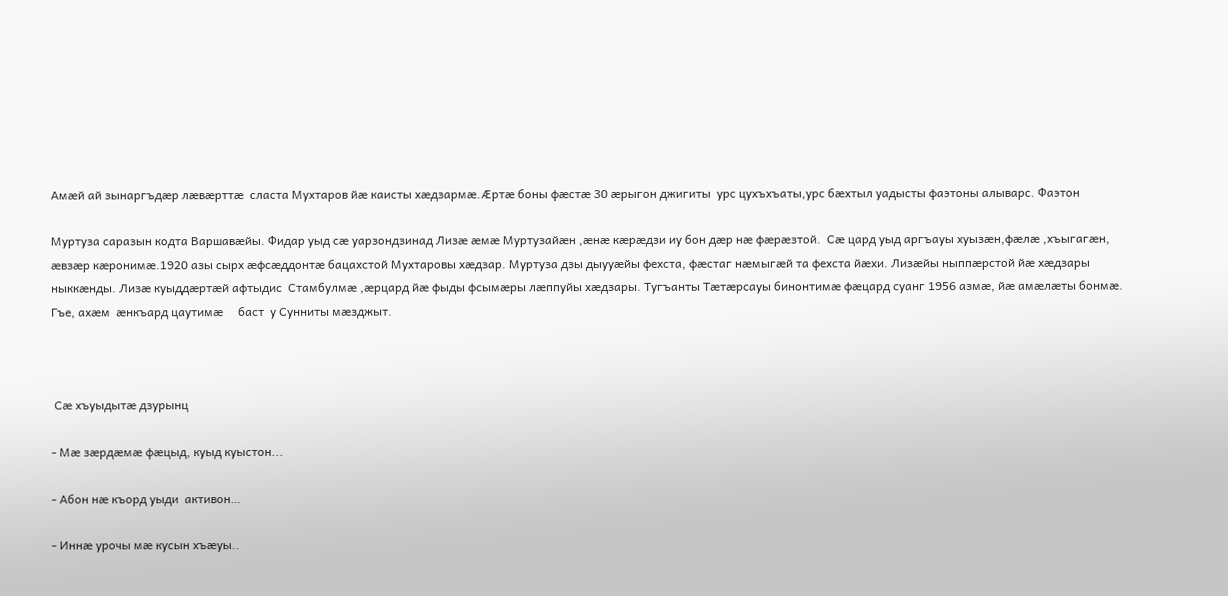Амӕй ай зынаргъдӕр лӕвӕрттӕ  сласта Мухтаров йӕ каисты хӕдзармӕ.Ӕртӕ боны фӕстӕ 30 ӕрыгон джигиты  урс цухъхъаты,урс бӕхтыл уадысты фаэтоны алыварс. Фаэтон

Муртуза саразын кодта Варшавӕйы. Фидар уыд сӕ уарзондзинад Лизӕ ӕмӕ Муртузайӕн ,ӕнӕ кӕрӕдзи иу бон дӕр нӕ фӕрӕзтой.  Сӕ цард уыд аргъауы хуызӕн,фӕлӕ ,хъыгагӕн, ӕвзӕр кӕронимӕ.1920 азы сырх ӕфсӕддонтӕ бацахстой Мухтаровы хӕдзар. Муртуза дзы дыууӕйы фехста, фӕстаг нӕмыгӕй та фехста йӕхи. Лизӕйы ныппӕрстой йӕ хӕдзары ныккӕнды. Лизӕ куыддӕртӕй афтыдис  Стамбулмӕ ,ӕрцард йӕ фыды фсымӕры лӕппуйы хӕдзары. Тугъанты Тӕтӕрсауы бинонтимӕ фӕцард суанг 1956 азмӕ, йӕ амӕлӕты бонмӕ. Гъе, ахӕм  ӕнкъард цаутимæ     баст  у Сунниты мӕзджыт.



 Сæ хъуыдытæ дзурынц

- Мæ зæрдæмæ фæцыд, куыд куыстон...

- Абон нæ къорд уыди  активон…

- Иннæ урочы мæ кусын хъæуы..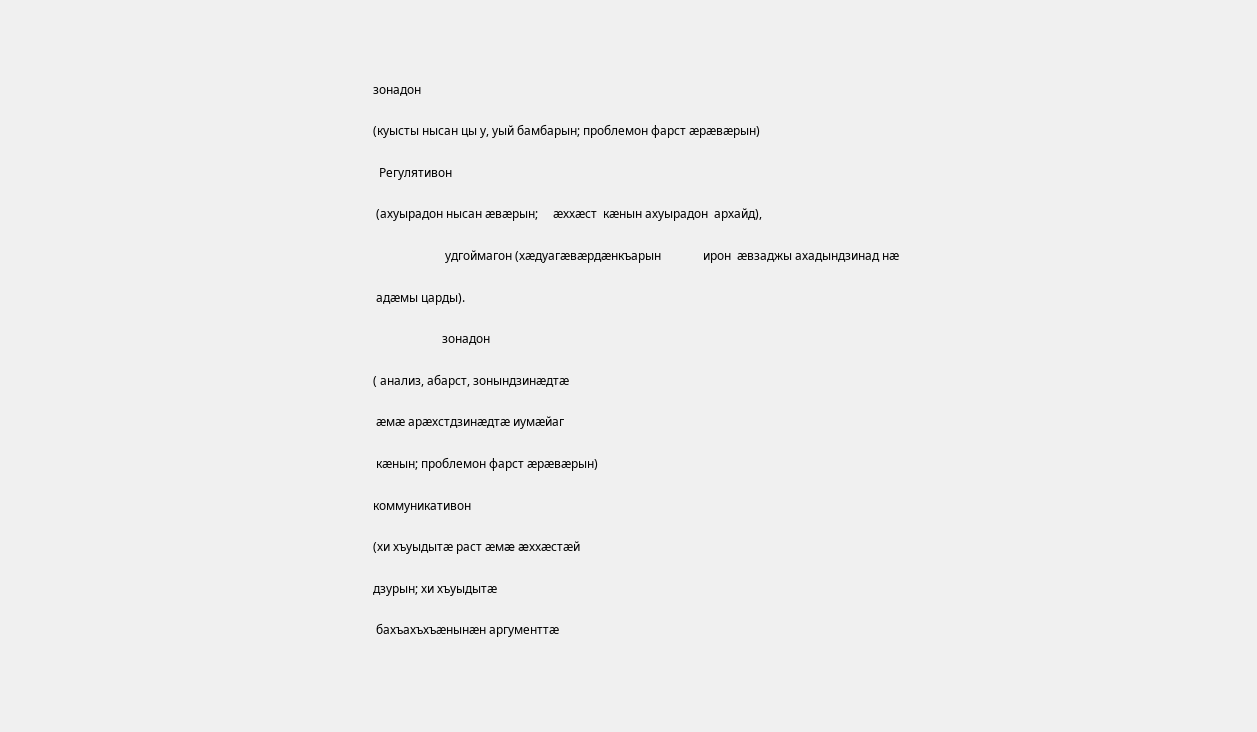зонадон

(куысты нысан цы у, уый бамбарын; проблемон фарст æрæвæрын)

  Регулятивон

 (ахуырадон нысан æвæрын;     æххæст  кæнын ахуырадон  архайд),

                        удгоймагон (хæдуагæвæрдæнкъарын              ирон  æвзаджы ахадындзинад нæ

 адæмы царды).

                       зонадон

( анализ, абарст, зонындзинæдтæ

 æмæ арæхстдзинæдтæ иумæйаг

 кæнын; проблемон фарст æрæвæрын)

коммуникативон

(хи хъуыдытæ раст æмæ æххæстæй

дзурын; хи хъуыдытæ

 бахъахъхъæнынæн аргументтæ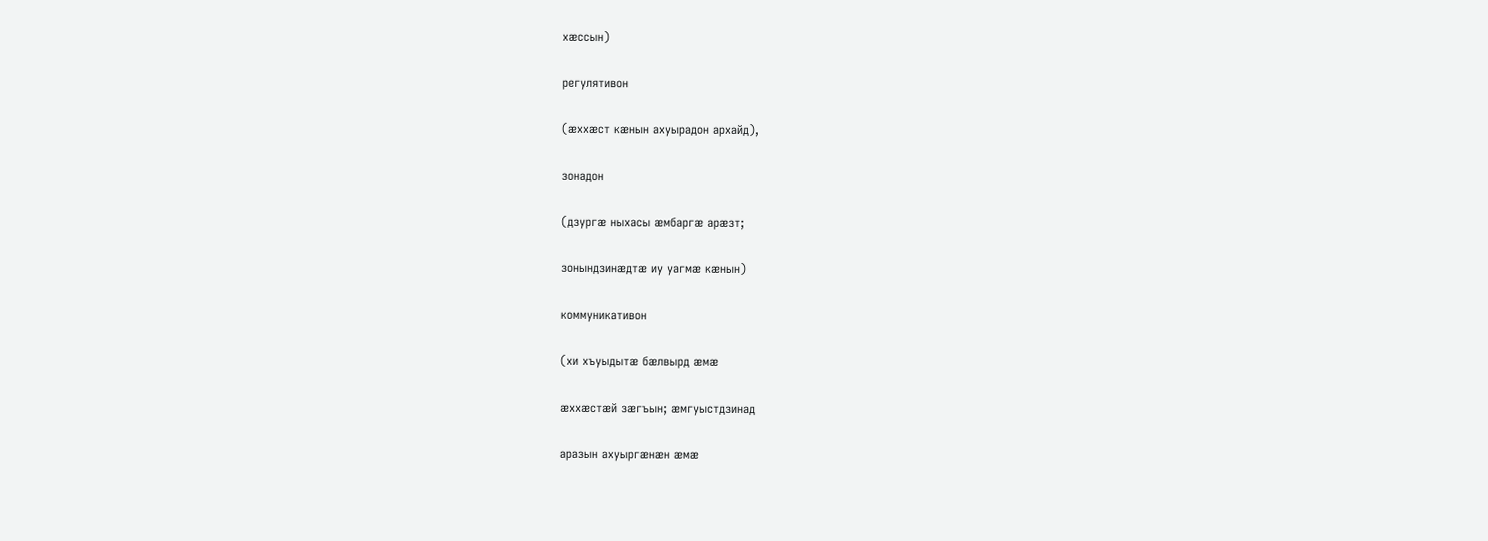хæссын)

регулятивон

(æххæст кæнын ахуырадон архайд),

зонадон

(дзургæ ныхасы æмбаргæ арæзт;

зонындзинæдтæ иу уагмæ кæнын)

коммуникативон

(хи хъуыдытæ бæлвырд æмæ

æххæстæй зæгъын; æмгуыстдзинад

аразын ахуыргæнæн æмæ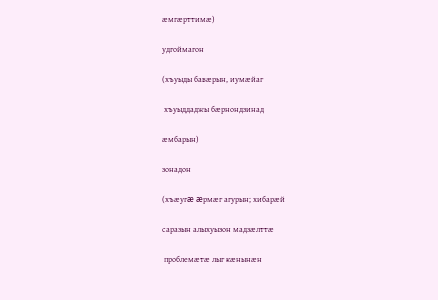æмгæрттимæ)

удгоймагон

(хъуыды бавæрын, иумæйаг

 хъуыддаджы бæрнондзинад

æмбарын)

зонадон

(хъæугæ æрмæг агурын; хибарæй

саразын алыхуызон мадзæлттæ

 проблемæтæ лыг кæнынæн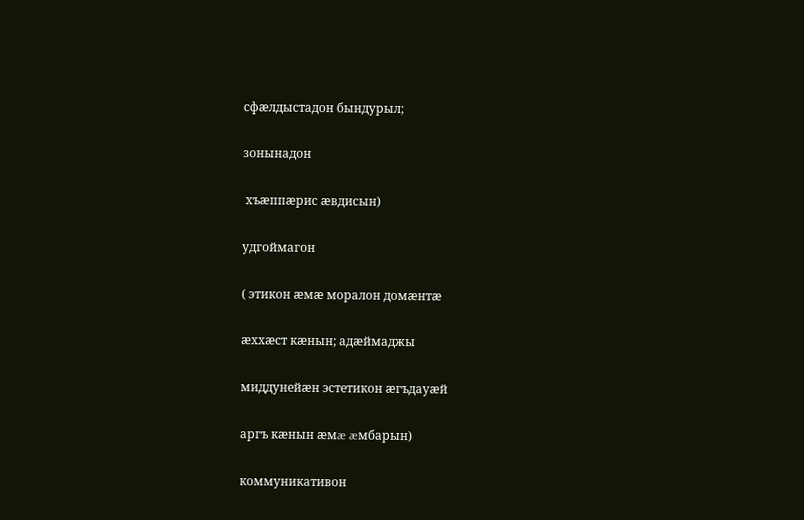сфæлдыстадон бындурыл;

зонынадон

 хъæппæрис æвдисын)

удгоймагон

( этикон æмæ моралон домæнтæ

æххæст кæнын; адæймаджы

миддунейæн эстетикон æгъдауæй

аргъ кæнын æмæ æмбарын)

коммуникативон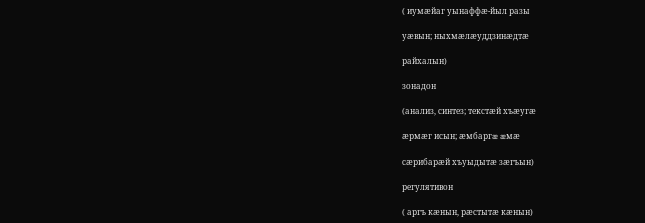( иумæйаг уынаффæ-йыл разы

уæвын; ныхмæлæуддзинæдтæ

райхалын)

зонадон

(анализ, синтез; текстæй хъæугæ

æрмæг исын; æмбаргæ æмæ

сæрибарæй хъуыдытæ зæгъын)

регулятивон

( аргъ кæнын, рæстытæ кæнын)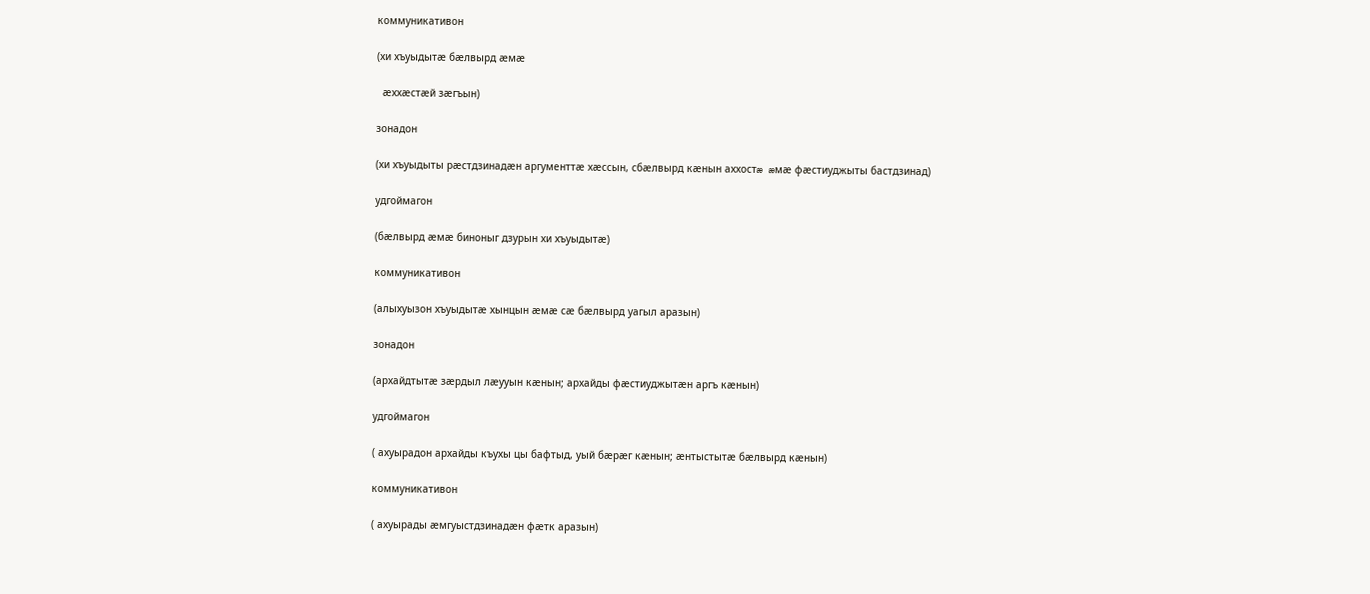коммуникативон

(хи хъуыдытæ бæлвырд æмæ

 æххæстæй зæгъын)

зонадон

(хи хъуыдыты рæстдзинадæн аргументтæ хæссын, сбæлвырд кæнын аххостæ æмæ фæстиуджыты бастдзинад)

удгоймагон

(бæлвырд æмæ биноныг дзурын хи хъуыдытæ)

коммуникативон

(алыхуызон хъуыдытæ хынцын æмæ сæ бæлвырд уагыл аразын)

зонадон

(архайдтытæ зæрдыл лæууын кæнын; архайды фæстиуджытæн аргъ кæнын)

удгоймагон

( ахуырадон архайды къухы цы бафтыд, уый бæрæг кæнын; æнтыстытæ бæлвырд кæнын)

коммуникативон

( ахуырады æмгуыстдзинадæн фæтк аразын)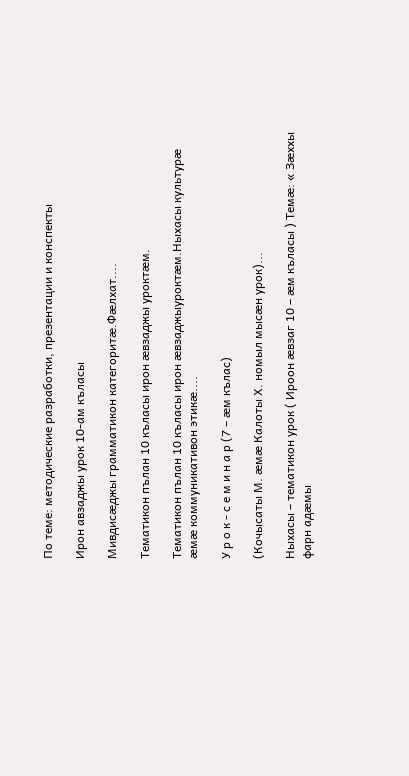По теме: методические разработки, презентации и конспекты

Ирон авзаджы урок 10-ам къласы

Мивдисæджы грамматикон категоритæ.Фæлхат....

Тематикон пълан 10 къласы ирон æвзаджы уроктæм.

Тематикон пълан 10 къласы ирон æвзаджыуроктæм.Ныхасы культурæ æмæ коммуникативон этикæ....

У р о к - с е м и н а р (7 – æм кълас)

(Кочысаты М. æмæ Калоты Х. номыл мысæн урок)...

Ныхасы – тематикон урок ( Ироон æвзаг 10 – æм къласы ) Темæ: « Зæххы фарн адæмы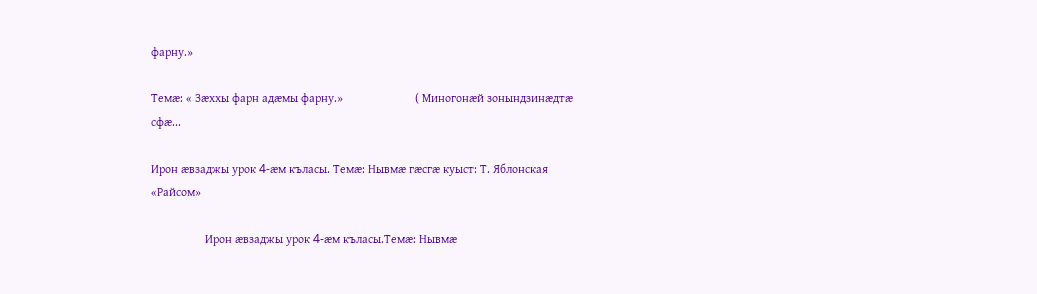фарну.»

Темæ: « Зæххы фарн адæмы фарну.»                        ( Миногонæй зонындзинæдтæ сфæ...

Ирон æвзаджы урок 4-æм къласы. Темæ: Нывмæ гæсгæ куыст: Т. Яблонская «Райсом»

                  Ирон æвзаджы урок 4-æм къласы.Темæ: Нывмæ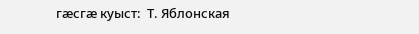гæсгæ куыст:  Т. Яблонская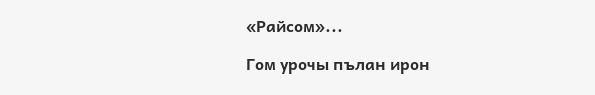«Райсом»...

Гом урочы пълан ирон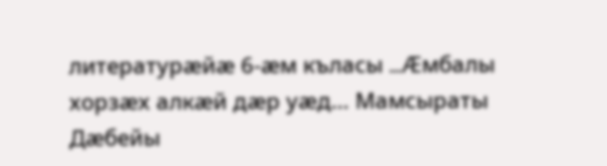литературæйæ 6-æм къласы …Æмбалы хорзæх алкæй дæр уæд… Мамсыраты Дæбейы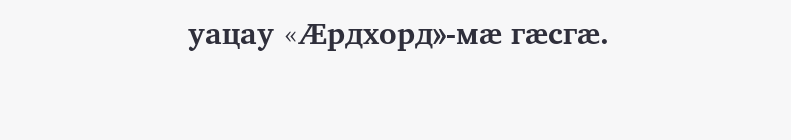уацау «Æрдхорд»-мæ гæсгæ.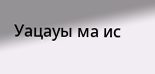Уацауы ма ис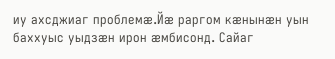иу ахсджиаг проблемæ.Йæ раргом кæнынæн уын баххуыс уыдзæн ирон æмбисонд. Сайаг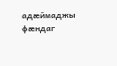адæймаджы фæндаг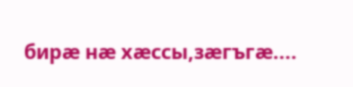бирæ нæ хæссы,зæгъгæ....